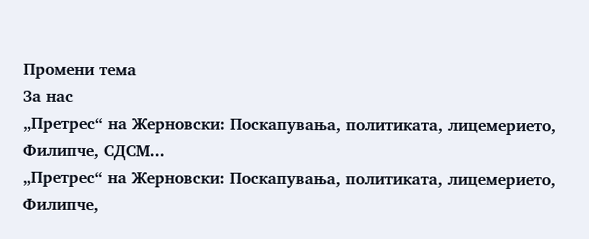Промени тема
За нас
„Претрес“ на Жерновски: Поскапувања, политиката, лицемерието, Филипче, СДСМ...
„Претрес“ на Жерновски: Поскапувања, политиката, лицемерието, Филипче,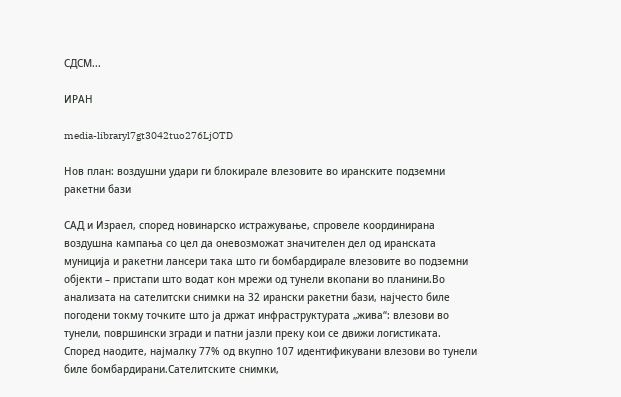СДСМ...

ИРАН

media-libraryl7gt3042tuo276LjOTD

Нов план: воздушни удари ги блокирале влезовите во иранските подземни ракетни бази

САД и Израел, според новинарско истражување, спровеле координирана воздушна кампања со цел да оневозможат значителен дел од иранската муниција и ракетни лансери така што ги бомбардирале влезовите во подземни објекти – пристапи што водат кон мрежи од тунели вкопани во планини.Во анализата на сателитски снимки на 32 ирански ракетни бази, најчесто биле погодени токму точките што ја држат инфраструктурата „жива“: влезови во тунели, површински згради и патни јазли преку кои се движи логистиката. Според наодите, најмалку 77% од вкупно 107 идентификувани влезови во тунели биле бомбардирани.Сателитските снимки,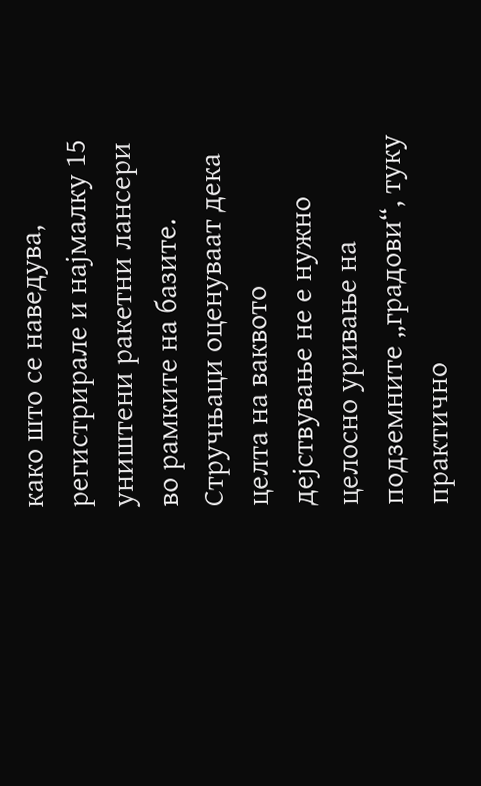како што се наведува, регистрирале и најмалку 15 уништени ракетни лансери во рамките на базите. Стручњаци оценуваат дека целта на ваквото дејствување не е нужно целосно уривање на подземните „градови“, туку практично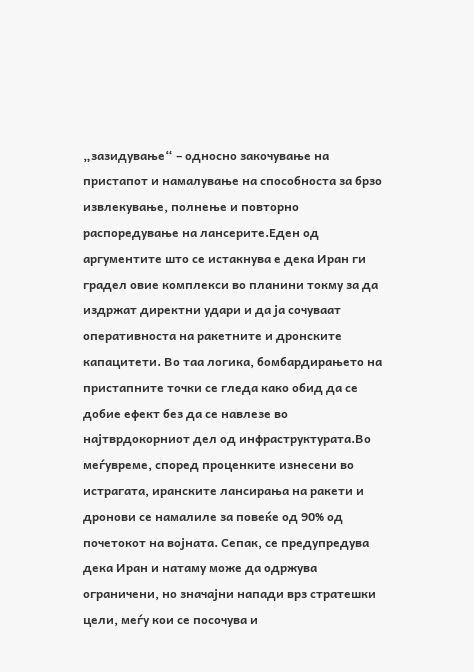„зазидување“ – односно закочување на пристапот и намалување на способноста за брзо извлекување, полнење и повторно распоредување на лансерите.Еден од аргументите што се истакнува е дека Иран ги градел овие комплекси во планини токму за да издржат директни удари и да ја сочуваат оперативноста на ракетните и дронските капацитети. Во таа логика, бомбардирањето на пристапните точки се гледа како обид да се добие ефект без да се навлезе во најтврдокорниот дел од инфраструктурата.Во меѓувреме, според проценките изнесени во истрагата, иранските лансирања на ракети и дронови се намалиле за повеќе од 90% од почетокот на војната. Сепак, се предупредува дека Иран и натаму може да одржува ограничени, но значајни напади врз стратешки цели, меѓу кои се посочува и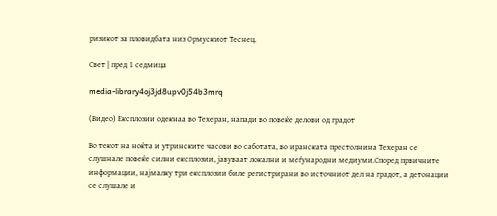ризикот за пловидбата низ Ормускиот Теснец.

Свет | пред 1 седмица

media-library4oj3jd8upv0j54b3mrq

(Видео) Експлозии одекнаа во Техеран, напади во повеќе делови од градот

Во текот на ноќта и утринските часови во саботата, во иранската престолнина Техеран се слушнале повеќе силни експлозии, јавуваат локални и меѓународни медиуми.Според првичните информации, најмалку три експлозии биле регистрирани во источниот дел на градот, а детонации се слушале и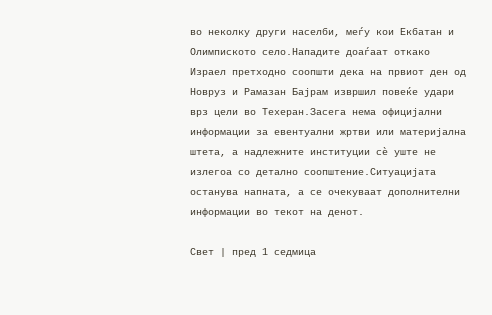во неколку други населби, меѓу кои Екбатан и Олимпиското село.Нападите доаѓаат откако Израел претходно соопшти дека на првиот ден од Новруз и Рамазан Бајрам извршил повеќе удари врз цели во Техеран.Засега нема официјални информации за евентуални жртви или материјална штета, а надлежните институции сè уште не излегоа со детално соопштение.Ситуацијата останува напната, а се очекуваат дополнителни информации во текот на денот.

Свет | пред 1 седмица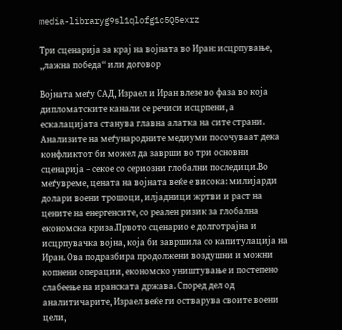media-libraryg9sl1qlofg1c5Q5exrz

Три сценарија за крај на војната во Иран: исцрпување, „лажна победа“ или договор

Војната меѓу САД, Израел и Иран влезе во фаза во која дипломатските канали се речиси исцрпени, а ескалацијата станува главна алатка на сите страни. Анализите на меѓународните медиуми посочуваат дека конфликтот би можел да заврши во три основни сценарија – секое со сериозни глобални последици.Во меѓувреме, цената на војната веќе е висока: милијарди долари воени трошоци, илјадници жртви и раст на цените на енергенсите, со реален ризик за глобална економска криза.Првото сценарио е долготрајна и исцрпувачка војна, која би завршила со капитулација на Иран. Ова подразбира продолжени воздушни и можни копнени операции, економско уништување и постепено слабеење на иранската држава. Според дел од аналитичарите, Израел веќе ги остварува своите воени цели,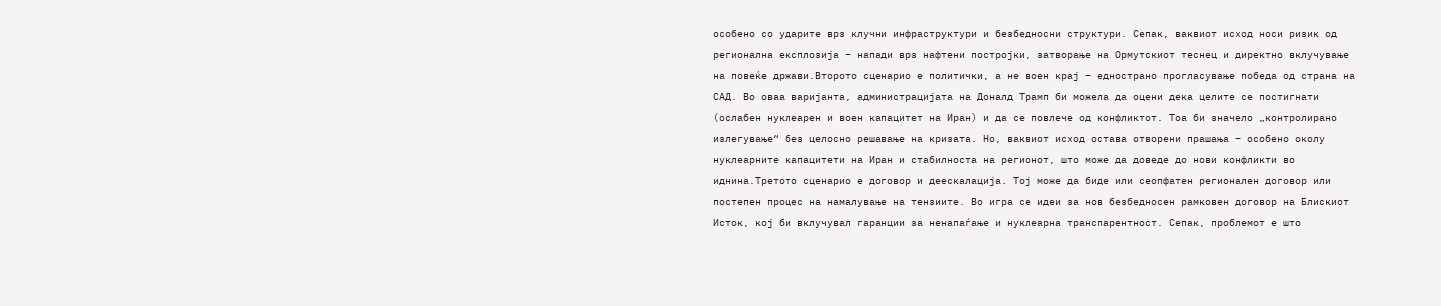особено со ударите врз клучни инфраструктури и безбедносни структури. Сепак, ваквиот исход носи ризик од регионална експлозија – напади врз нафтени постројки, затворање на Ормутскиот теснец и директно вклучување на повеќе држави.Второто сценарио е политички, а не воен крај – еднострано прогласување победа од страна на САД. Во оваа варијанта, администрацијата на Доналд Трамп би можела да оцени дека целите се постигнати (ослабен нуклеарен и воен капацитет на Иран) и да се повлече од конфликтот. Тоа би значело „контролирано излегување“ без целосно решавање на кризата. Но, ваквиот исход остава отворени прашања – особено околу нуклеарните капацитети на Иран и стабилноста на регионот, што може да доведе до нови конфликти во иднина.Третото сценарио е договор и деескалација. Тој може да биде или сеопфатен регионален договор или постепен процес на намалување на тензиите. Во игра се идеи за нов безбедносен рамковен договор на Блискиот Исток, кој би вклучувал гаранции за ненапаѓање и нуклеарна транспарентност. Сепак, проблемот е што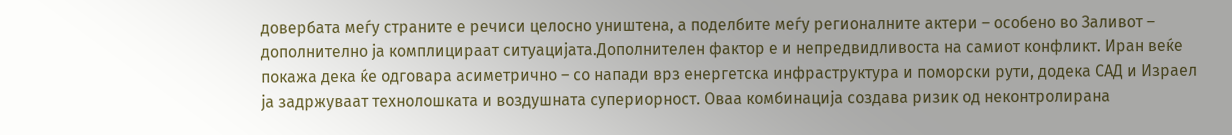довербата меѓу страните е речиси целосно уништена, а поделбите меѓу регионалните актери – особено во Заливот – дополнително ја комплицираат ситуацијата.Дополнителен фактор е и непредвидливоста на самиот конфликт. Иран веќе покажа дека ќе одговара асиметрично – со напади врз енергетска инфраструктура и поморски рути, додека САД и Израел ја задржуваат технолошката и воздушната супериорност. Оваа комбинација создава ризик од неконтролирана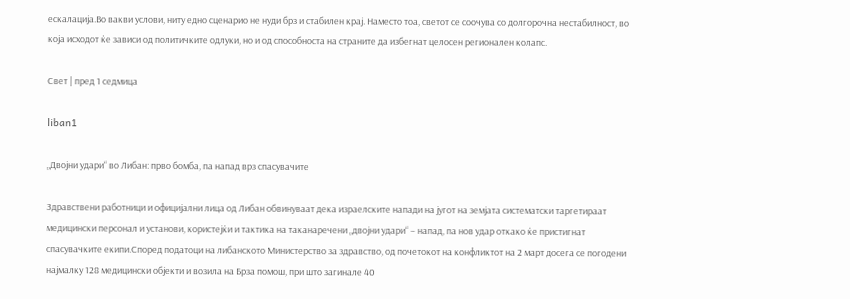ескалација.Во вакви услови, ниту едно сценарио не нуди брз и стабилен крај. Наместо тоа, светот се соочува со долгорочна нестабилност, во која исходот ќе зависи од политичките одлуки, но и од способноста на страните да избегнат целосен регионален колапс.

Свет | пред 1 седмица

liban1

„Двојни удари“ во Либан: прво бомба, па напад врз спасувачите

Здравствени работници и официјални лица од Либан обвинуваат дека израелските напади на југот на земјата систематски таргетираат медицински персонал и установи, користејќи и тактика на таканаречени „двојни удари“ – напад, па нов удар откако ќе пристигнат спасувачките екипи.Според податоци на либанското Министерство за здравство, од почетокот на конфликтот на 2 март досега се погодени најмалку 128 медицински објекти и возила на Брза помош, при што загинале 40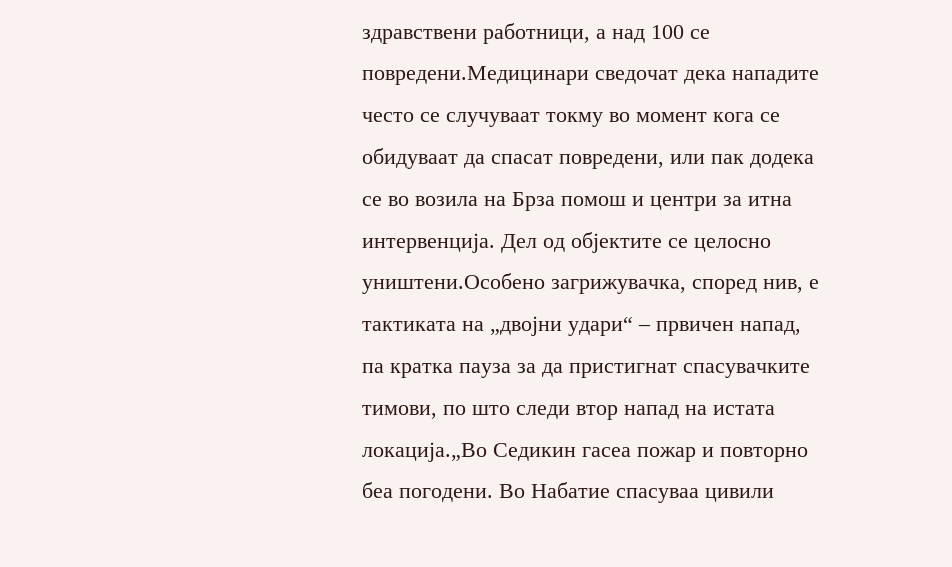здравствени работници, а над 100 се повредени.Медицинари сведочат дека нападите често се случуваат токму во момент кога се обидуваат да спасат повредени, или пак додека се во возила на Брза помош и центри за итна интервенција. Дел од објектите се целосно уништени.Особено загрижувачка, според нив, е тактиката на „двојни удари“ – првичен напад, па кратка пауза за да пристигнат спасувачките тимови, по што следи втор напад на истата локација.„Во Седикин гасеа пожар и повторно беа погодени. Во Набатие спасуваа цивили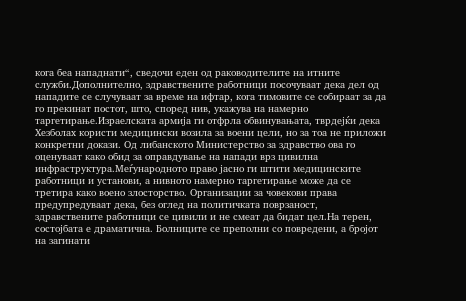кога беа нападнати“, сведочи еден од раководителите на итните служби.Дополнително, здравствените работници посочуваат дека дел од нападите се случуваат за време на ифтар, кога тимовите се собираат за да го прекинат постот, што, според нив, укажува на намерно таргетирање.Израелската армија ги отфрла обвинувањата, тврдејќи дека Хезболах користи медицински возила за воени цели, но за тоа не приложи конкретни докази. Од либанското Министерство за здравство ова го оценуваат како обид за оправдување на напади врз цивилна инфраструктура.Меѓународното право јасно ги штити медицинските работници и установи, а нивното намерно таргетирање може да се третира како воено злосторство. Организации за човекови права предупредуваат дека, без оглед на политичката поврзаност, здравствените работници се цивили и не смеат да бидат цел.На терен, состојбата е драматична. Болниците се преполни со повредени, а бројот на загинати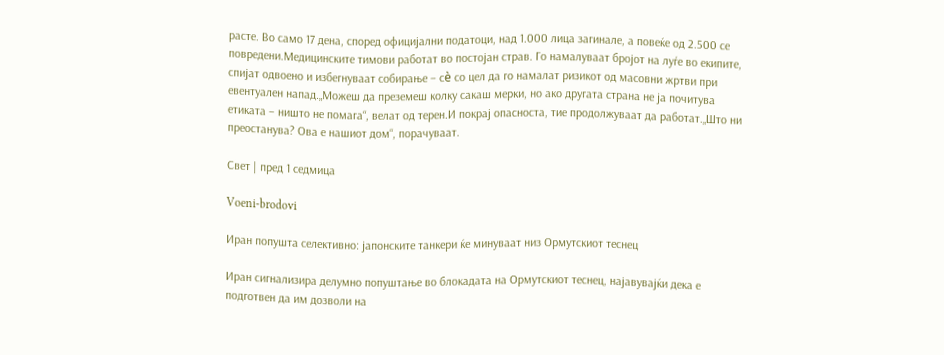расте. Во само 17 дена, според официјални податоци, над 1.000 лица загинале, а повеќе од 2.500 се повредени.Медицинските тимови работат во постојан страв. Го намалуваат бројот на луѓе во екипите, спијат одвоено и избегнуваат собирање – сè со цел да го намалат ризикот од масовни жртви при евентуален напад.„Можеш да преземеш колку сакаш мерки, но ако другата страна не ја почитува етиката – ништо не помага“, велат од терен.И покрај опасноста, тие продолжуваат да работат.„Што ни преостанува? Ова е нашиот дом“, порачуваат.

Свет | пред 1 седмица

Voeni-brodovi

Иран попушта селективно: јапонските танкери ќе минуваат низ Ормутскиот теснец

Иран сигнализира делумно попуштање во блокадата на Ормутскиот теснец, најавувајќи дека е подготвен да им дозволи на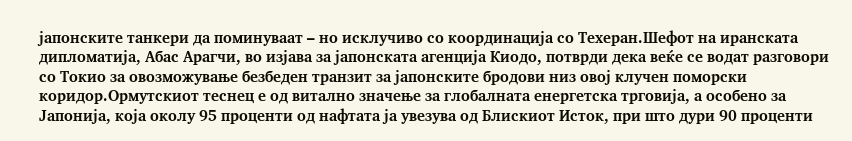јапонските танкери да поминуваат – но исклучиво со координација со Техеран.Шефот на иранската дипломатија, Абас Арагчи, во изјава за јапонската агенција Киодо, потврди дека веќе се водат разговори со Токио за овозможување безбеден транзит за јапонските бродови низ овој клучен поморски коридор.Ормутскиот теснец е од витално значење за глобалната енергетска трговија, а особено за Јапонија, која околу 95 проценти од нафтата ја увезува од Блискиот Исток, при што дури 90 проценти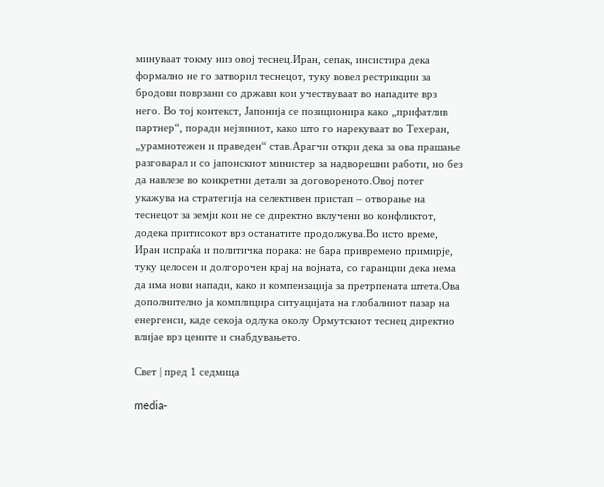минуваат токму низ овој теснец.Иран, сепак, инсистира дека формално не го затворил теснецот, туку вовел рестрикции за бродови поврзани со држави кои учествуваат во нападите врз него. Во тој контекст, Јапонија се позиционира како „прифатлив партнер“, поради нејзиниот, како што го нарекуваат во Техеран, „урамнотежен и праведен“ став.Арагчи откри дека за ова прашање разговарал и со јапонскиот министер за надворешни работи, но без да навлезе во конкретни детали за договореното.Овој потег укажува на стратегија на селективен пристап – отворање на теснецот за земји кои не се директно вклучени во конфликтот, додека притисокот врз останатите продолжува.Во исто време, Иран испраќа и политичка порака: не бара привремено примирје, туку целосен и долгорочен крај на војната, со гаранции дека нема да има нови напади, како и компензација за претрпената штета.Ова дополнително ја комплицира ситуацијата на глобалниот пазар на енергенси, каде секоја одлука околу Ормутскиот теснец директно влијае врз цените и снабдувањето.

Свет | пред 1 седмица

media-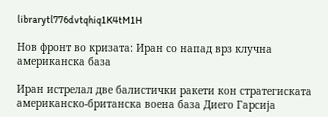librarytl776dvtqhiq1K4tM1H

Нов фронт во кризата: Иран со напад врз клучна американска база

Иран истрелал две балистички ракети кон стратегиската американско-британска воена база Диего Гарсија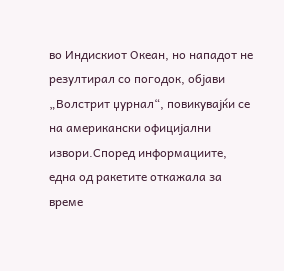во Индискиот Океан, но нападот не резултирал со погодок, објави „Волстрит џурнал“, повикувајќи се на американски официјални извори.Според информациите, една од ракетите откажала за време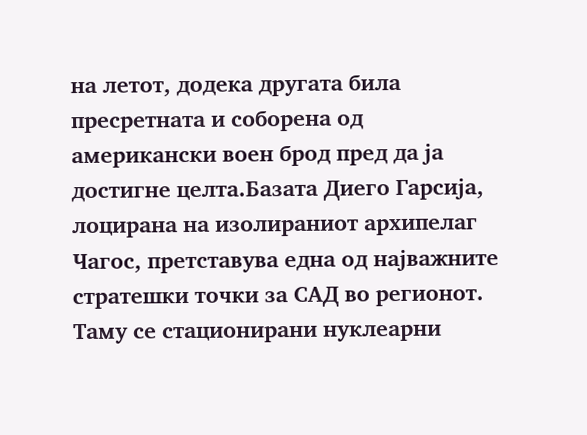на летот, додека другата била пресретната и соборена од американски воен брод пред да ја достигне целта.Базата Диего Гарсија, лоцирана на изолираниот архипелаг Чагос, претставува една од најважните стратешки точки за САД во регионот. Таму се стационирани нуклеарни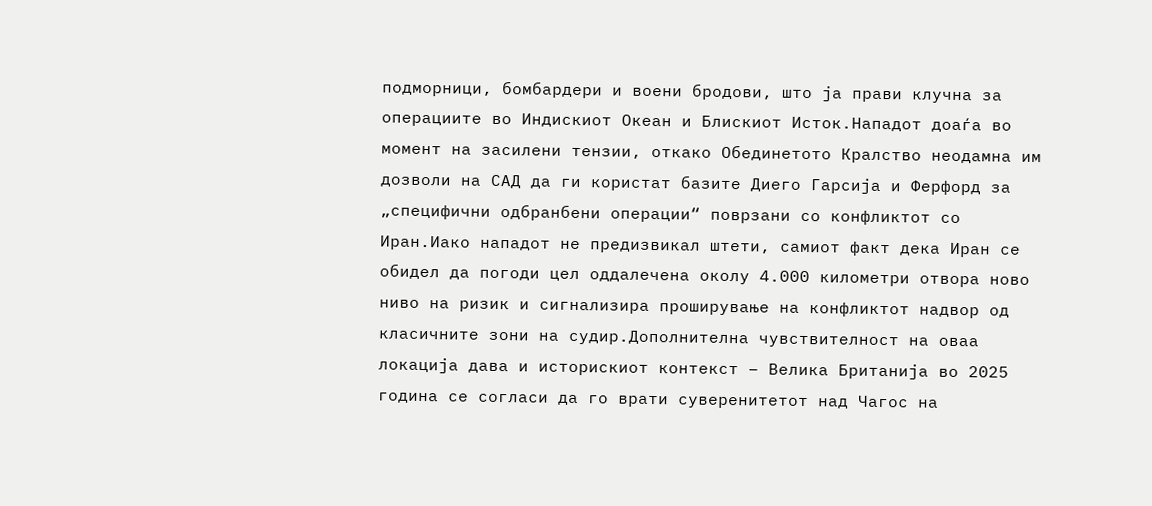подморници, бомбардери и воени бродови, што ја прави клучна за операциите во Индискиот Океан и Блискиот Исток.Нападот доаѓа во момент на засилени тензии, откако Обединетото Кралство неодамна им дозволи на САД да ги користат базите Диего Гарсија и Ферфорд за „специфични одбранбени операции“ поврзани со конфликтот со Иран.Иако нападот не предизвикал штети, самиот факт дека Иран се обидел да погоди цел оддалечена околу 4.000 километри отвора ново ниво на ризик и сигнализира проширување на конфликтот надвор од класичните зони на судир.Дополнителна чувствителност на оваа локација дава и историскиот контекст – Велика Британија во 2025 година се согласи да го врати суверенитетот над Чагос на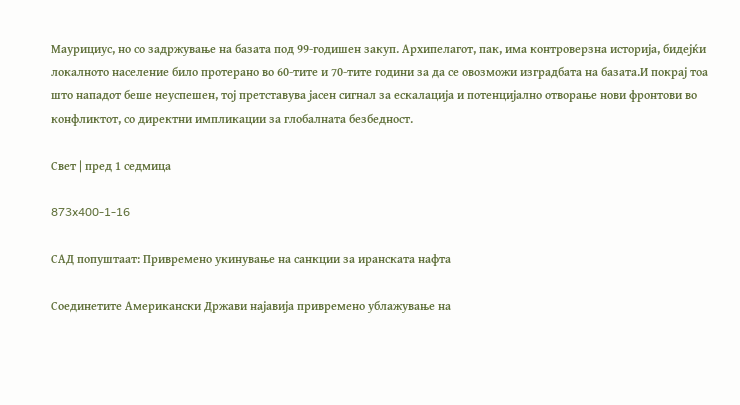Маурициус, но со задржување на базата под 99-годишен закуп. Архипелагот, пак, има контроверзна историја, бидејќи локалното население било протерано во 60-тите и 70-тите години за да се овозможи изградбата на базата.И покрај тоа што нападот беше неуспешен, тој претставува јасен сигнал за ескалација и потенцијално отворање нови фронтови во конфликтот, со директни импликации за глобалната безбедност.

Свет | пред 1 седмица

873x400-1-16

САД попуштаат: Привремено укинување на санкции за иранската нафта

Соединетите Американски Држави најавија привремено ублажување на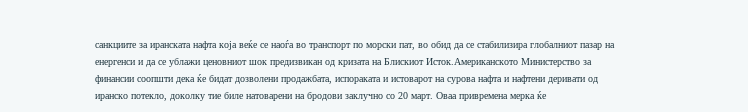санкциите за иранската нафта која веќе се наоѓа во транспорт по морски пат, во обид да се стабилизира глобалниот пазар на енергенси и да се ублажи ценовниот шок предизвикан од кризата на Блискиот Исток.Американското Министерство за финансии соопшти дека ќе бидат дозволени продажбата, испораката и истоварот на сурова нафта и нафтени деривати од иранско потекло, доколку тие биле натоварени на бродови заклучно со 20 март. Оваа привремена мерка ќе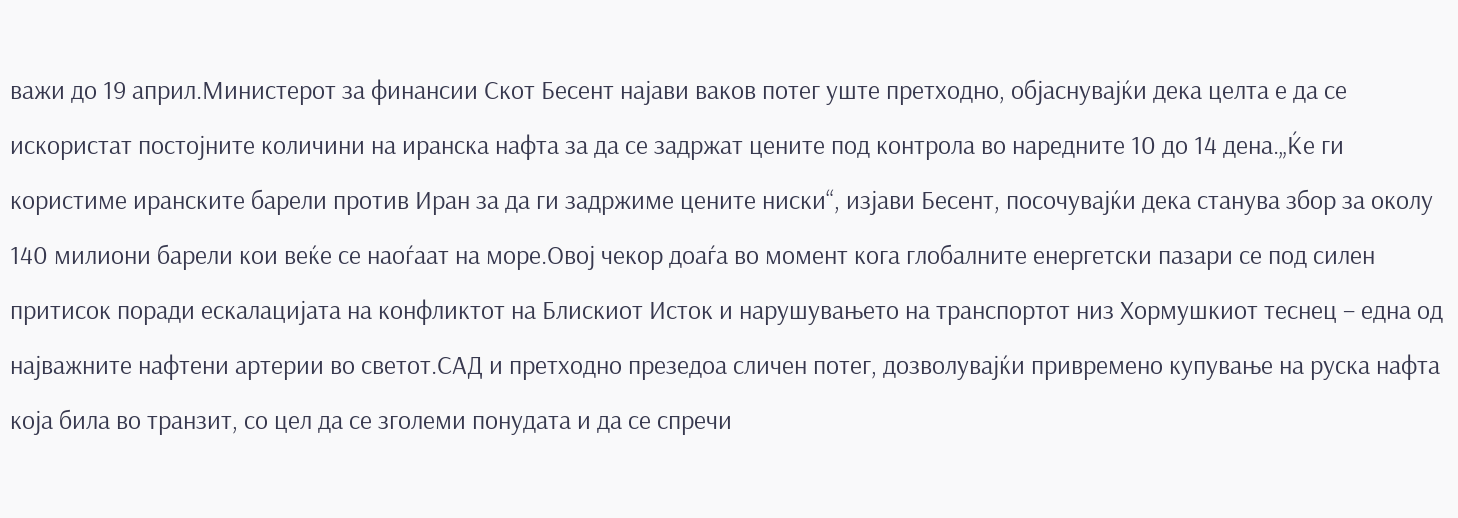важи до 19 април.Министерот за финансии Скот Бесент најави ваков потег уште претходно, објаснувајќи дека целта е да се искористат постојните количини на иранска нафта за да се задржат цените под контрола во наредните 10 до 14 дена.„Ќе ги користиме иранските барели против Иран за да ги задржиме цените ниски“, изјави Бесент, посочувајќи дека станува збор за околу 140 милиони барели кои веќе се наоѓаат на море.Овој чекор доаѓа во момент кога глобалните енергетски пазари се под силен притисок поради ескалацијата на конфликтот на Блискиот Исток и нарушувањето на транспортот низ Хормушкиот теснец – една од најважните нафтени артерии во светот.САД и претходно презедоа сличен потег, дозволувајќи привремено купување на руска нафта која била во транзит, со цел да се зголеми понудата и да се спречи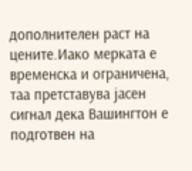дополнителен раст на цените.Иако мерката е временска и ограничена, таа претставува јасен сигнал дека Вашингтон е подготвен на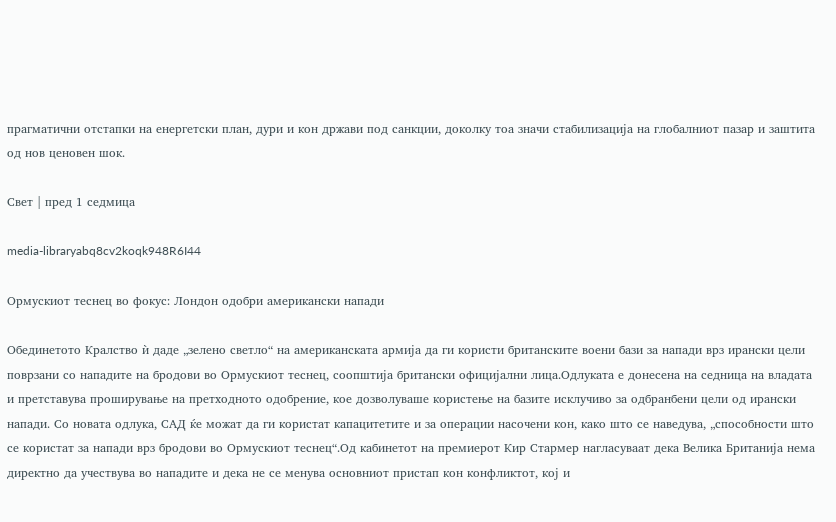прагматични отстапки на енергетски план, дури и кон држави под санкции, доколку тоа значи стабилизација на глобалниот пазар и заштита од нов ценовен шок.

Свет | пред 1 седмица

media-libraryabq8cv2koqk948R6I44

Ормускиот теснец во фокус: Лондон одобри американски напади

Обединетото Кралство ѝ даде „зелено светло“ на американската армија да ги користи британските воени бази за напади врз ирански цели поврзани со нападите на бродови во Ормускиот теснец, соопштија британски официјални лица.Одлуката е донесена на седница на владата и претставува проширување на претходното одобрение, кое дозволуваше користење на базите исклучиво за одбранбени цели од ирански напади. Со новата одлука, САД ќе можат да ги користат капацитетите и за операции насочени кон, како што се наведува, „способности што се користат за напади врз бродови во Ормускиот теснец“.Од кабинетот на премиерот Кир Стармер нагласуваат дека Велика Британија нема директно да учествува во нападите и дека не се менува основниот пристап кон конфликтот, кој и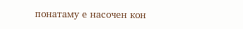понатаму е насочен кон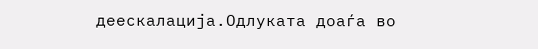деескалација.Одлуката доаѓа во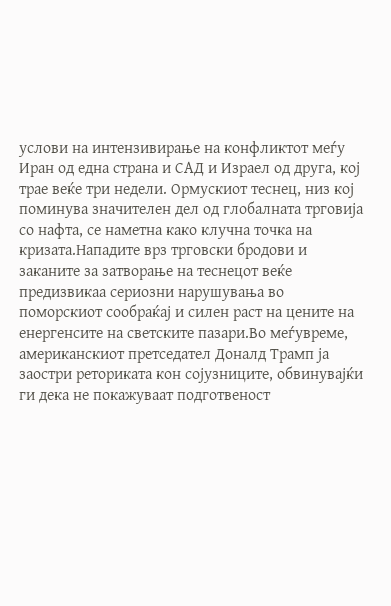услови на интензивирање на конфликтот меѓу Иран од една страна и САД и Израел од друга, кој трае веќе три недели. Ормускиот теснец, низ кој поминува значителен дел од глобалната трговија со нафта, се наметна како клучна точка на кризата.Нападите врз трговски бродови и заканите за затворање на теснецот веќе предизвикаа сериозни нарушувања во поморскиот сообраќај и силен раст на цените на енергенсите на светските пазари.Во меѓувреме, американскиот претседател Доналд Трамп ја заостри реториката кон сојузниците, обвинувајќи ги дека не покажуваат подготвеност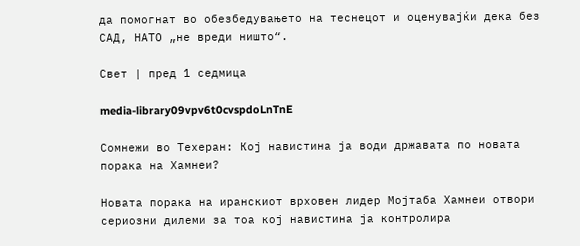да помогнат во обезбедувањето на теснецот и оценувајќи дека без САД, НАТО „не вреди ништо“.

Свет | пред 1 седмица

media-library09vpv6t0cvspdoLnTnE

Сомнежи во Техеран: Кој навистина ја води државата по новата порака на Хамнеи?

Новата порака на иранскиот врховен лидер Мојтаба Хамнеи отвори сериозни дилеми за тоа кој навистина ја контролира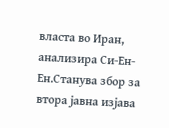власта во Иран, анализира Си-Ен-Ен.Станува збор за втора јавна изјава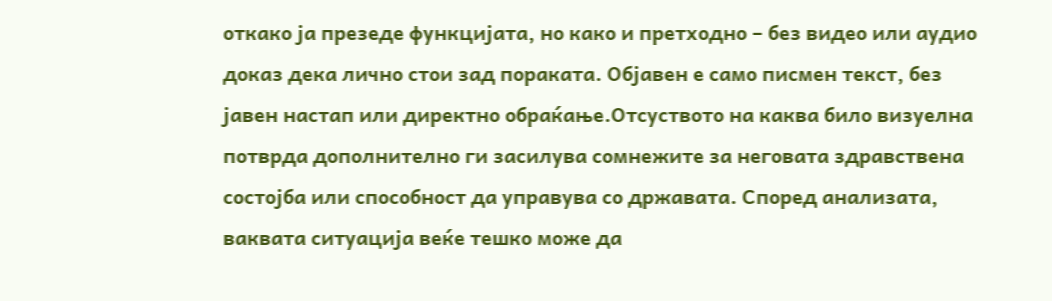откако ја презеде функцијата, но како и претходно – без видео или аудио доказ дека лично стои зад пораката. Објавен е само писмен текст, без јавен настап или директно обраќање.Отсуството на каква било визуелна потврда дополнително ги засилува сомнежите за неговата здравствена состојба или способност да управува со државата. Според анализата, ваквата ситуација веќе тешко може да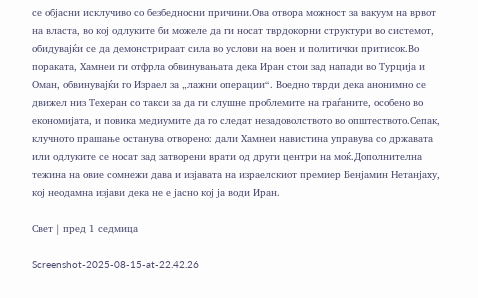се објасни исклучиво со безбедносни причини.Ова отвора можност за вакуум на врвот на власта, во кој одлуките би можеле да ги носат тврдокорни структури во системот, обидувајќи се да демонстрираат сила во услови на воен и политички притисок.Во пораката, Хамнеи ги отфрла обвинувањата дека Иран стои зад напади во Турција и Оман, обвинувајќи го Израел за „лажни операции“. Воедно тврди дека анонимно се движел низ Техеран со такси за да ги слушне проблемите на граѓаните, особено во економијата, и повика медиумите да го следат незадоволството во општеството.Сепак, клучното прашање останува отворено: дали Хамнеи навистина управува со државата или одлуките се носат зад затворени врати од други центри на моќ.Дополнителна тежина на овие сомнежи дава и изјавата на израелскиот премиер Бенјамин Нетанјаху, кој неодамна изјави дека не е јасно кој ја води Иран.

Свет | пред 1 седмица

Screenshot-2025-08-15-at-22.42.26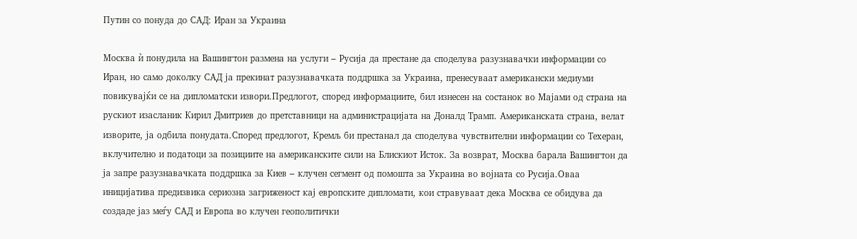Путин со понуда до САД: Иран за Украина

Москва ѝ понудила на Вашингтон размена на услуги – Русија да престане да споделува разузнавачки информации со Иран, но само доколку САД ја прекинат разузнавачката поддршка за Украина, пренесуваат американски медиуми повикувајќи се на дипломатски извори.Предлогот, според информациите, бил изнесен на состанок во Мајами од страна на рускиот изасланик Кирил Дмитриев до претставници на администрацијата на Доналд Трамп. Американската страна, велат изворите, ја одбила понудата.Според предлогот, Кремљ би престанал да споделува чувствителни информации со Техеран, вклучително и податоци за позициите на американските сили на Блискиот Исток. За возврат, Москва барала Вашингтон да ја запре разузнавачката поддршка за Киев – клучен сегмент од помошта за Украина во војната со Русија.Оваа иницијатива предизвика сериозна загриженост кај европските дипломати, кои стравуваат дека Москва се обидува да создаде јаз меѓу САД и Европа во клучен геополитички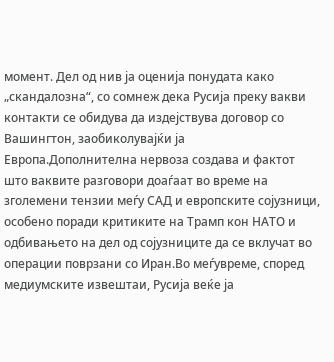момент. Дел од нив ја оценија понудата како „скандалозна“, со сомнеж дека Русија преку вакви контакти се обидува да издејствува договор со Вашингтон, заобиколувајќи ја Европа.Дополнителна нервоза создава и фактот што ваквите разговори доаѓаат во време на зголемени тензии меѓу САД и европските сојузници, особено поради критиките на Трамп кон НАТО и одбивањето на дел од сојузниците да се вклучат во операции поврзани со Иран.Во меѓувреме, според медиумските извештаи, Русија веќе ја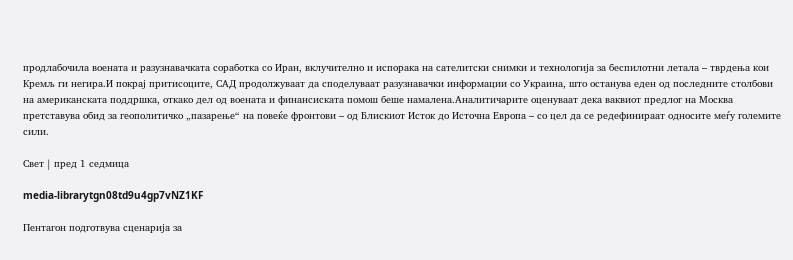продлабочила воената и разузнавачката соработка со Иран, вклучително и испорака на сателитски снимки и технологија за беспилотни летала – тврдења кои Кремљ ги негира.И покрај притисоците, САД продолжуваат да споделуваат разузнавачки информации со Украина, што останува еден од последните столбови на американската поддршка, откако дел од воената и финансиската помош беше намалена.Аналитичарите оценуваат дека ваквиот предлог на Москва претставува обид за геополитичко „пазарење“ на повеќе фронтови – од Блискиот Исток до Источна Европа – со цел да се редефинираат односите меѓу големите сили.

Свет | пред 1 седмица

media-librarytgn08td9u4gp7vNZ1KF

Пентагон подготвува сценарија за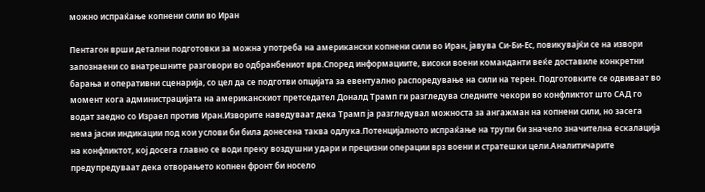можно испраќање копнени сили во Иран

Пентагон врши детални подготовки за можна употреба на американски копнени сили во Иран, јавува Си-Би-Ес, повикувајќи се на извори запознаени со внатрешните разговори во одбранбениот врв.Според информациите, високи воени команданти веќе доставиле конкретни барања и оперативни сценарија, со цел да се подготви опцијата за евентуално распоредување на сили на терен. Подготовките се одвиваат во момент кога администрацијата на американскиот претседател Доналд Трамп ги разгледува следните чекори во конфликтот што САД го водат заедно со Израел против Иран.Изворите наведуваат дека Трамп ја разгледувал можноста за ангажман на копнени сили, но засега нема јасни индикации под кои услови би била донесена таква одлука.Потенцијалното испраќање на трупи би значело значителна ескалација на конфликтот, кој досега главно се води преку воздушни удари и прецизни операции врз воени и стратешки цели.Аналитичарите предупредуваат дека отворањето копнен фронт би носело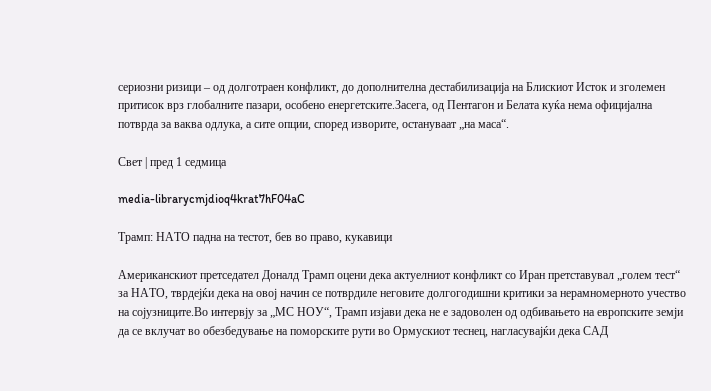сериозни ризици – од долготраен конфликт, до дополнителна дестабилизација на Блискиот Исток и зголемен притисок врз глобалните пазари, особено енергетските.Засега, од Пентагон и Белата куќа нема официјална потврда за ваква одлука, а сите опции, според изворите, остануваат „на маса“.

Свет | пред 1 седмица

media-librarycmjdioq4krat7hF04aC

Трамп: НАТО падна на тестот, бев во право, кукавици

Американскиот претседател Доналд Трамп оцени дека актуелниот конфликт со Иран претставувал „голем тест“ за НАТО, тврдејќи дека на овој начин се потврдиле неговите долгогодишни критики за нерамномерното учество на сојузниците.Во интервју за „МС НОУ“, Трамп изјави дека не е задоволен од одбивањето на европските земји да се вклучат во обезбедување на поморските рути во Ормускиот теснец, нагласувајќи дека САД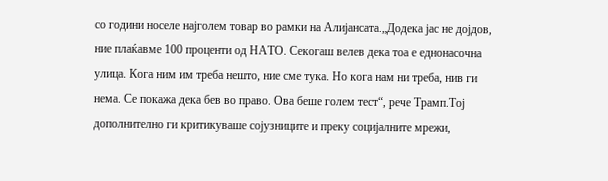со години носеле најголем товар во рамки на Алијансата.„Додека јас не дојдов, ние плаќавме 100 проценти од НАТО. Секогаш велев дека тоа е еднонасочна улица. Кога ним им треба нешто, ние сме тука. Но кога нам ни треба, нив ги нема. Се покажа дека бев во право. Ова беше голем тест“, рече Трамп.Тој дополнително ги критикуваше сојузниците и преку социјалните мрежи,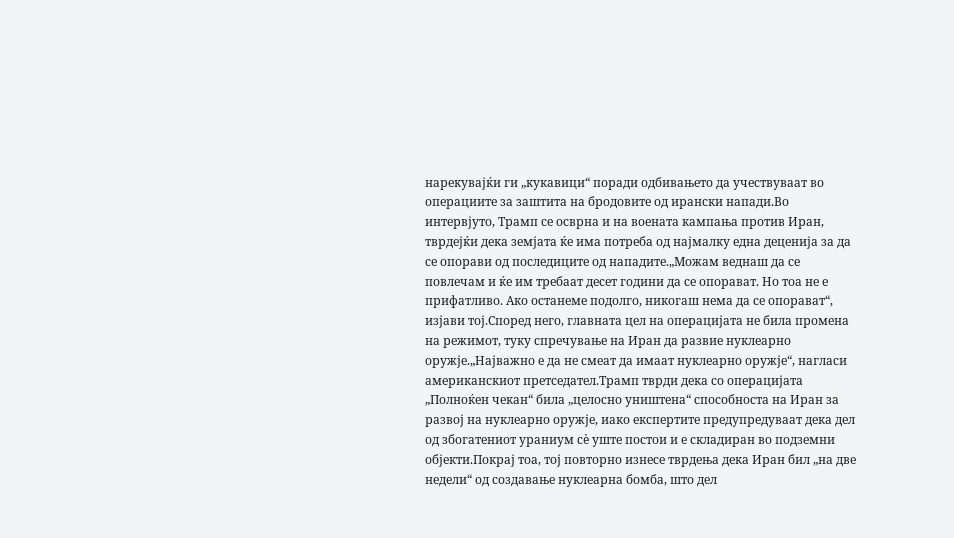нарекувајќи ги „кукавици“ поради одбивањето да учествуваат во операциите за заштита на бродовите од ирански напади.Во интервјуто, Трамп се осврна и на воената кампања против Иран, тврдејќи дека земјата ќе има потреба од најмалку една деценија за да се опорави од последиците од нападите.„Можам веднаш да се повлечам и ќе им требаат десет години да се опорават. Но тоа не е прифатливо. Ако останеме подолго, никогаш нема да се опорават“, изјави тој.Според него, главната цел на операцијата не била промена на режимот, туку спречување на Иран да развие нуклеарно оружје.„Најважно е да не смеат да имаат нуклеарно оружје“, нагласи американскиот претседател.Трамп тврди дека со операцијата „Полноќен чекан“ била „целосно уништена“ способноста на Иран за развој на нуклеарно оружје, иако експертите предупредуваат дека дел од збогатениот ураниум сè уште постои и е складиран во подземни објекти.Покрај тоа, тој повторно изнесе тврдења дека Иран бил „на две недели“ од создавање нуклеарна бомба, што дел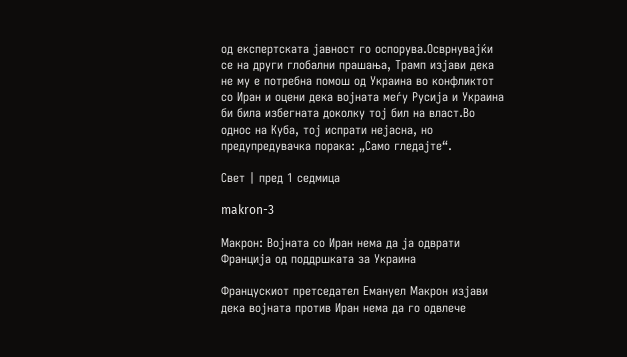од експертската јавност го оспорува.Осврнувајќи се на други глобални прашања, Трамп изјави дека не му е потребна помош од Украина во конфликтот со Иран и оцени дека војната меѓу Русија и Украина би била избегната доколку тој бил на власт.Во однос на Куба, тој испрати нејасна, но предупредувачка порака: „Само гледајте“.

Свет | пред 1 седмица

makron-3

Макрон: Војната со Иран нема да ја одврати Франција од поддршката за Украина

Францускиот претседател Емануел Макрон изјави дека војната против Иран нема да го одвлече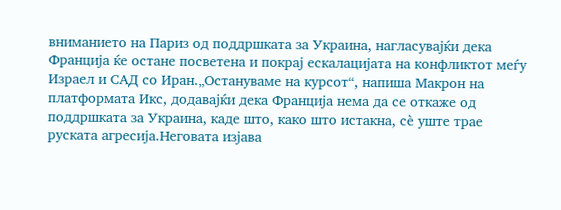вниманието на Париз од поддршката за Украина, нагласувајќи дека Франција ќе остане посветена и покрај ескалацијата на конфликтот меѓу Израел и САД со Иран.„Остануваме на курсот“, напиша Макрон на платформата Икс, додавајќи дека Франција нема да се откаже од поддршката за Украина, каде што, како што истакна, сè уште трае руската агресија.Неговата изјава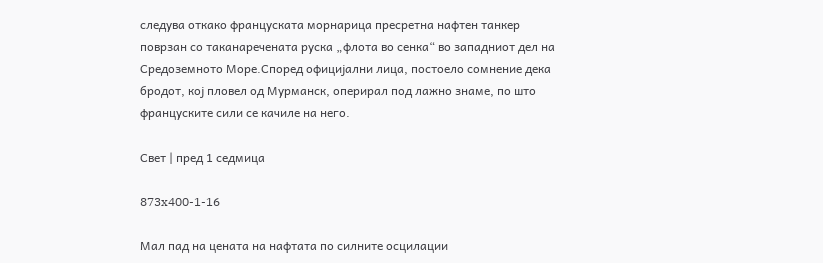следува откако француската морнарица пресретна нафтен танкер поврзан со таканаречената руска „флота во сенка“ во западниот дел на Средоземното Море.Според официјални лица, постоело сомнение дека бродот, кој пловел од Мурманск, оперирал под лажно знаме, по што француските сили се качиле на него.

Свет | пред 1 седмица

873x400-1-16

Мал пад на цената на нафтата по силните осцилации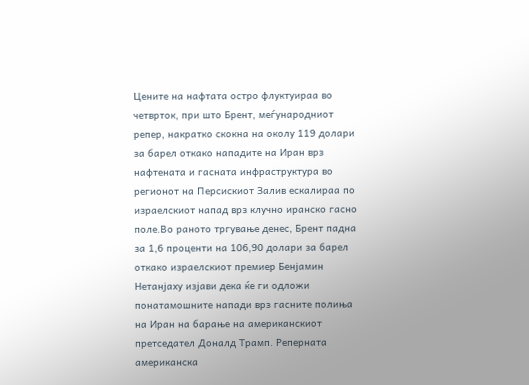Цените на нафтата остро флуктуираа во четврток, при што Брент, меѓународниот репер, накратко скокна на околу 119 долари за барел откако нападите на Иран врз нафтената и гасната инфраструктура во регионот на Персискиот Залив ескалираа по израелскиот напад врз клучно иранско гасно поле.Во раното тргување денес, Брент падна за 1,6 проценти на 106,90 долари за барел откако израелскиот премиер Бенјамин Нетанјаху изјави дека ќе ги одложи понатамошните напади врз гасните полиња на Иран на барање на американскиот претседател Доналд Трамп. Реперната американска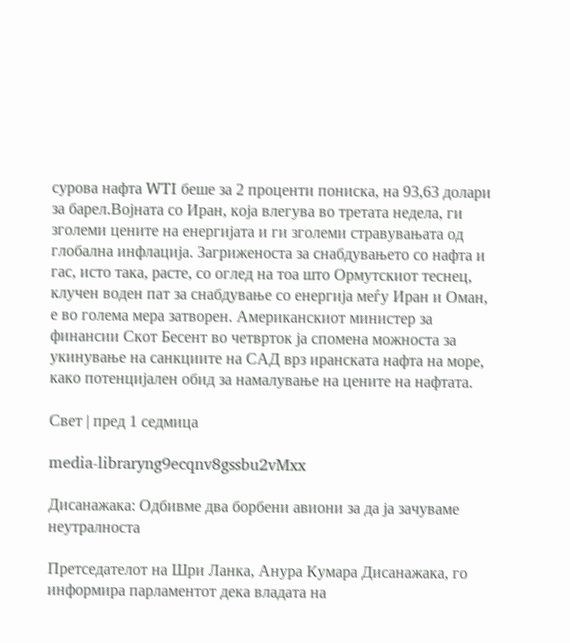сурова нафта WTI беше за 2 проценти пониска, на 93,63 долари за барел.Војната со Иран, која влегува во третата недела, ги зголеми цените на енергијата и ги зголеми стравувањата од глобална инфлација. Загриженоста за снабдувањето со нафта и гас, исто така, расте, со оглед на тоа што Ормутскиот теснец, клучен воден пат за снабдување со енергија меѓу Иран и Оман, е во голема мера затворен. Американскиот министер за финансии Скот Бесент во четврток ја спомена можноста за укинување на санкциите на САД врз иранската нафта на море, како потенцијален обид за намалување на цените на нафтата.

Свет | пред 1 седмица

media-libraryng9ecqnv8gssbu2vMxx

Дисанажака: Одбивме два борбени авиони за да ја зачуваме неутралноста

Претседателот на Шри Ланка, Ануpа Кумара Дисанажака, го информира парламентот дека владата на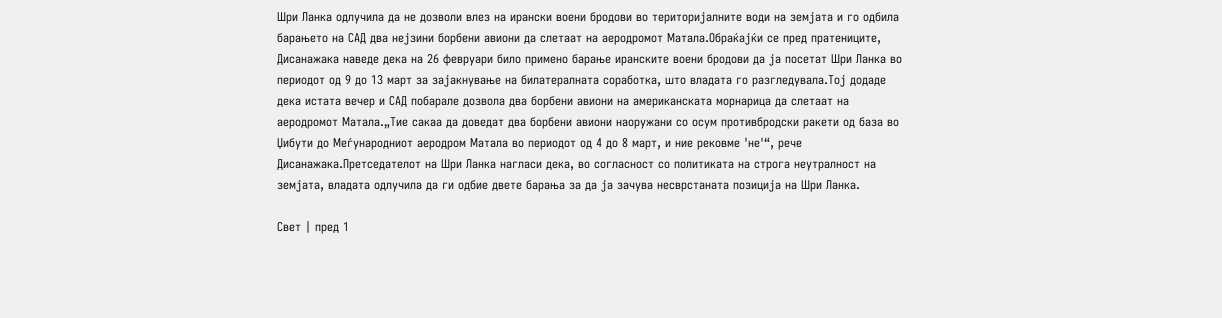Шри Ланка одлучила да не дозволи влез на ирански воени бродови во територијалните води на земјата и го одбила барањето на САД два нејзини борбени авиони да слетаат на аеродромот Мaтала.Обраќајќи се пред пратениците, Дисанажака наведе дека на 26 февруари било примено барање иранските воени бродови да ја посетат Шри Ланка во периодот од 9 до 13 март за зајакнување на билатералната соработка, што владата го разгледувала.Тој додаде дека истата вечер и САД побарале дозвола два борбени авиони на американската морнарица да слетаат на аеродромот Мaтала.„Тие сакаа да доведат два борбени авиони наоружани со осум противбродски ракети од база во Џибути до Меѓународниот аеродром Мaтала во периодот од 4 до 8 март, и ние рековме 'не'“, рече Дисанажака.Претседателот на Шри Ланка нагласи дека, во согласност со политиката на строга неутралност на земјата, владата одлучила да ги одбие двете барања за да ја зачува несврстаната позиција на Шри Ланка.

Свет | пред 1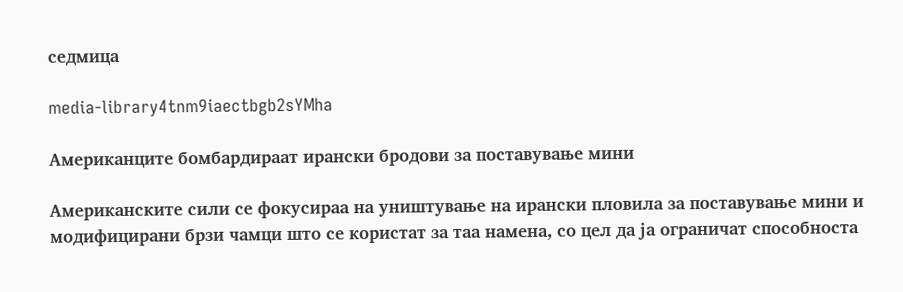седмица

media-library4tnm9iaectbgb2sYMha

Американците бомбардираат ирански бродови за поставување мини

Американските сили се фокусираа на уништување на ирански пловила за поставување мини и модифицирани брзи чамци што се користат за таа намена, со цел да ја ограничат способноста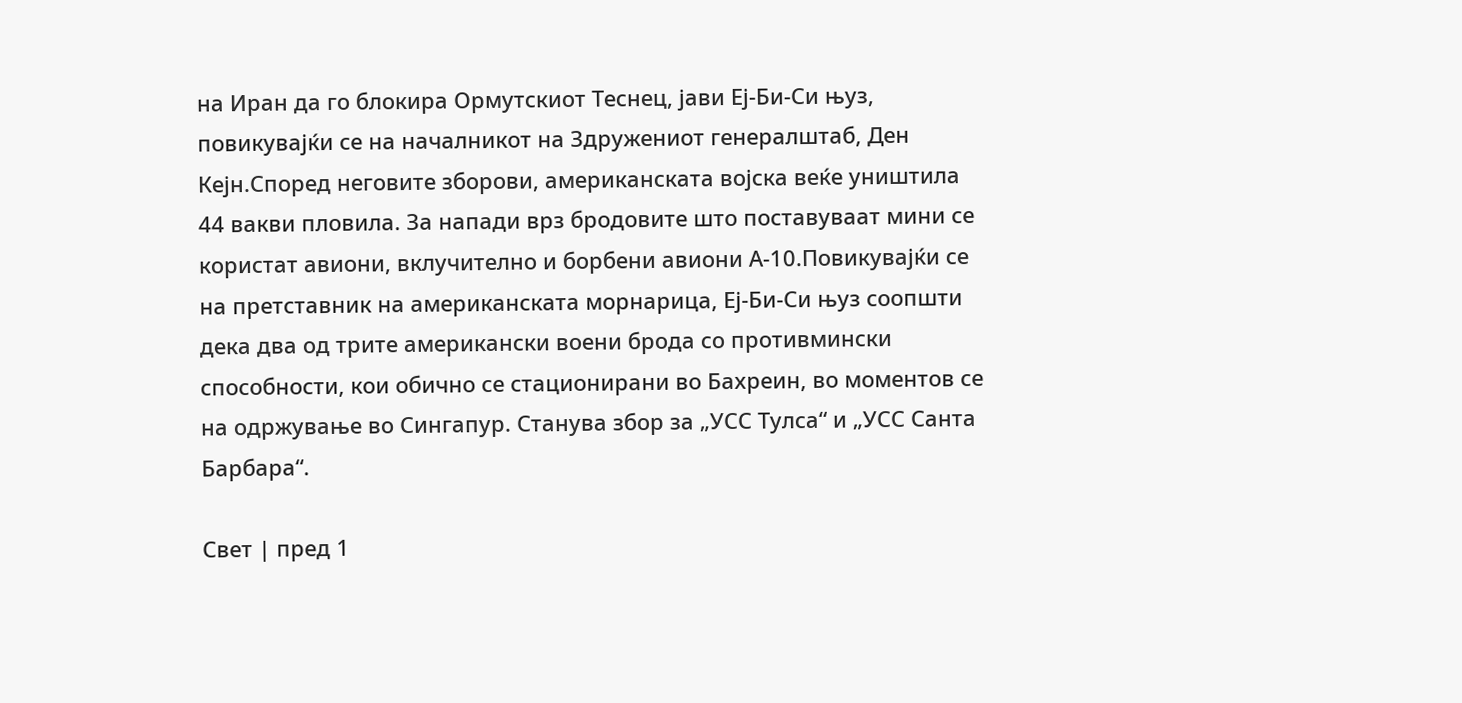на Иран да го блокира Ормутскиот Теснец, јави Еј-Би-Си њуз, повикувајќи се на началникот на Здружениот генералштаб, Ден Кејн.Според неговите зборови, американската војска веќе уништила 44 вакви пловила. За напади врз бродовите што поставуваат мини се користат авиони, вклучително и борбени авиони А-10.Повикyвајќи се на претставник на американската морнарица, Еј-Би-Си њуз соопшти дека два од трите американски воени брода со противмински способности, кои обично се стационирани во Бахреин, во моментов се на одржување во Сингапур. Станува збор за „УСС Тулса“ и „УСС Санта Барбара“.

Свет | пред 1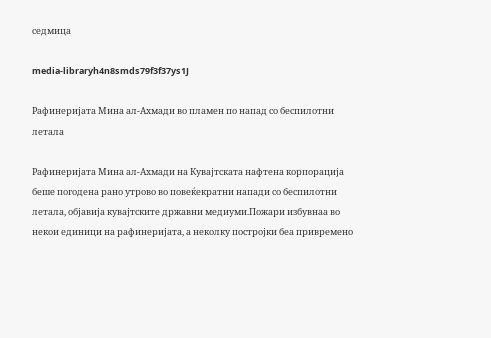седмица

media-libraryh4n8smds79f3f37ys1J

Рафинеријата Мина ал-Ахмади во пламен по напад со беспилотни летала

Рафинеријата Мина ал-Ахмади на Кувајтската нафтена корпорација беше погодена рано утрово во повеќекратни напади со беспилотни летала, објавија кувајтските државни медиуми.Пожари избувнаа во некои единици на рафинеријата, а неколку постројки беа привремено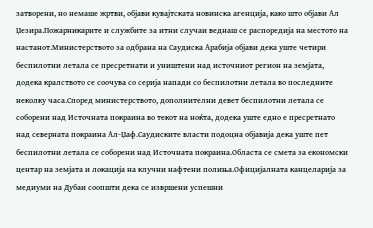затворени, но немаше жртви, објави кувајтската новинска агенција, како што објави Ал Џезира.Пожарникарите и службите за итни случаи веднаш се распоредија на местото на настанот.Министерството за одбрана на Саудиска Арабија објави дека уште четири беспилотни летала се пресретнати и уништени над источниот регион на земјата, додека кралството се соочува со серија напади со беспилотни летала во последните неколку часа.Според министерството, дополнителни девет беспилотни летала се соборени над Источната покраина во текот на ноќта, додека уште едно е пресретнато над северната покраина Ал-Џаф.Саудиските власти подоцна објавија дека уште пет беспилотни летала се соборени над Источната покраина.Областа се смета за економски центар на земјата и локација на клучни нафтени полиња.Официјалната канцеларија за медиуми на Дубаи соопшти дека се извршени успешни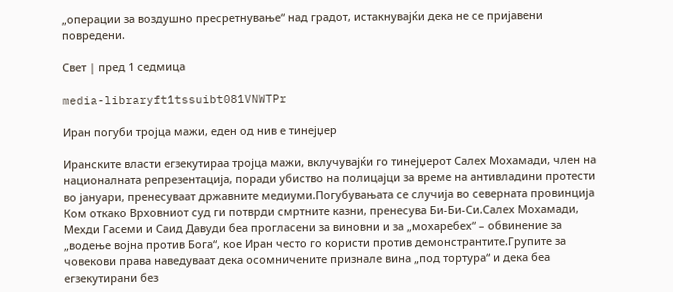„операции за воздушно пресретнување“ над градот, истакнувајќи дека не се пријавени повредени.

Свет | пред 1 седмица

media-libraryft1tssuibt081VNWTPr

Иран погуби тројца мажи, еден од нив е тинејџер

Иранските власти егзекутираа тројца мажи, вклучувајќи го тинејџерот Салех Мохамади, член на националната репрезентација, поради убиство на полицајци за време на антивладини протести во јануари, пренесуваат државните медиуми.Погубувањата се случија во северната провинција Ком откако Врховниот суд ги потврди смртните казни, пренесува Би-Би-Си.Салех Мохамади, Мехди Гасеми и Саид Давуди беа прогласени за виновни и за „мохаребех“ – обвинение за „водење војна против Бога“, кое Иран често го користи против демонстрантите.Групите за човекови права наведуваат дека осомничените признале вина „под тортура“ и дека беа егзекутирани без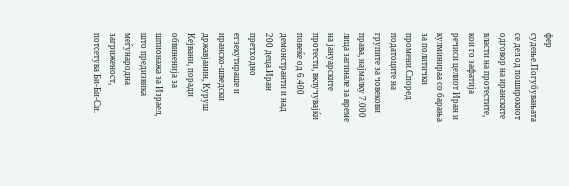фер судење.Погубувањата се дел од поширокиот одговор на иранските власти на протестите, кои го зафатија речиси целиот Иран и кулминираа со барања за политички промени.Според податоците на групите за човекови права, најмалку 7.000 лица загинале за време на јануарските протести, вклучувајќи повеќе од 6.400 демонстранти и над 200 деца.Иран претходно егзекутираше и иранско-шведски државјанин, Куруш Кејвани, поради обвиненија за шпионажа за Израел, што предизвика меѓународна загриженост, потсетува Би-Би-Си.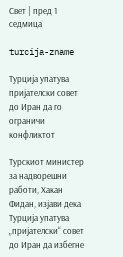Свет | пред 1 седмица

turcija-zname

Турција упатува пријателски совет до Иран да го ограничи конфликтот

Турскиот министер за надворешни работи, Хакан Фидан, изјави дека Турција упатува „пријателски“ совет до Иран да избегне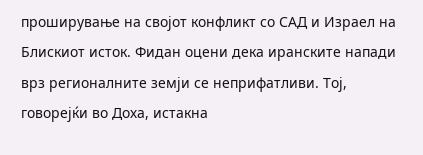проширување на својот конфликт со САД и Израел на Блискиот исток. Фидан оцени дека иранските напади врз регионалните земји се неприфатливи. Тој, говорејќи во Доха, истакна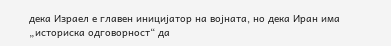дека Израел е главен иницијатор на војната, но дека Иран има „историска одговорност“ да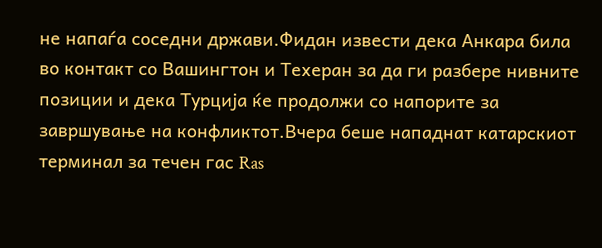не напаѓа соседни држави.Фидан извести дека Анкара била во контакт со Вашингтон и Техеран за да ги разбере нивните позиции и дека Турција ќе продолжи со напорите за завршување на конфликтот.Вчера беше нападнат катарскиот терминал за течен гас Ras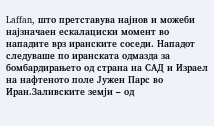Laffan, што претставува најнов и можеби најзначаен ескалациски момент во нападите врз иранските соседи. Нападот следуваше по иранската одмазда за бомбардирањето од страна на САД и Израел на нафтеното поле Јужен Парс во Иран.Заливските земји – од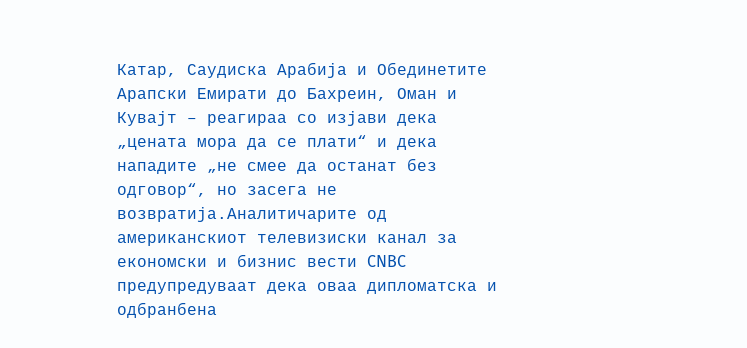Катар, Саудиска Арабија и Обединетите Арапски Емирати до Бахреин, Оман и Кувајт – реагираа со изјави дека „цената мора да се плати“ и дека нападите „не смее да останат без одговор“, но засега не возвратија.Аналитичарите од американскиот телевизиски канал за економски и бизнис вести CNBC предупредуваат дека оваа дипломатска и одбранбена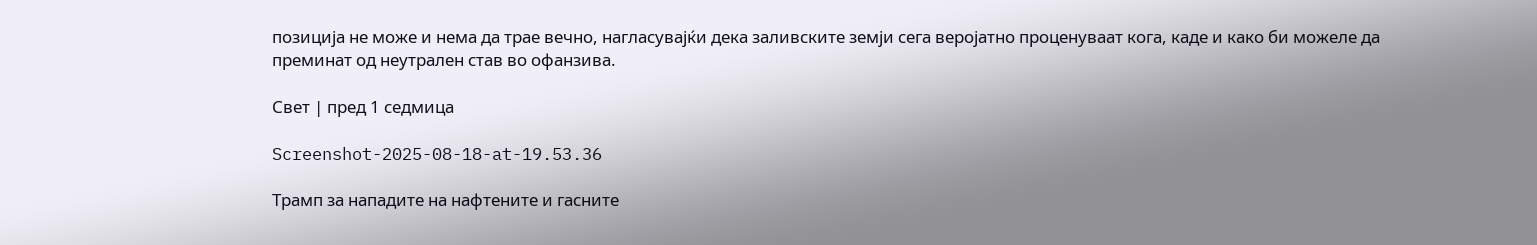позиција не може и нема да трае вечно, нагласувајќи дека заливските земји сега веројатно проценуваат кога, каде и како би можеле да преминат од неутрален став во офанзива.

Свет | пред 1 седмица

Screenshot-2025-08-18-at-19.53.36

Трамп за нападите на нафтените и гасните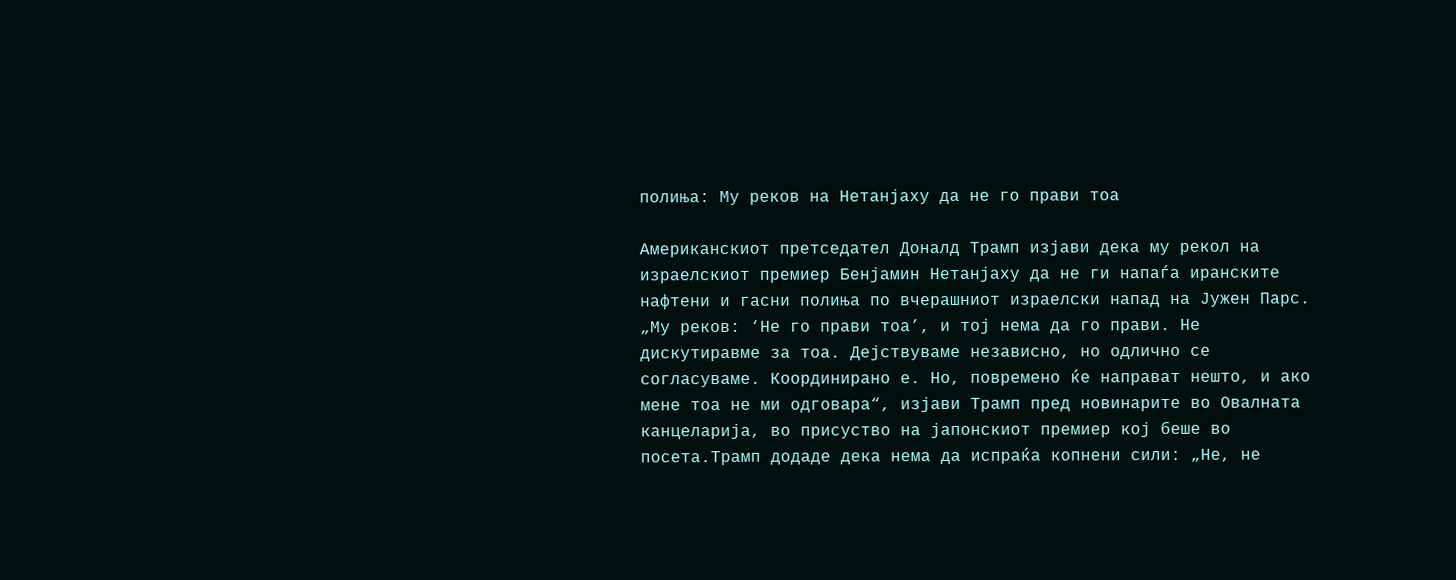полиња: Му реков на Нетанјаху да не го прави тоа

Американскиот претседател Доналд Трамп изјави дека му рекол на израелскиот премиер Бенјамин Нетанјаху да не ги напаѓа иранските нафтени и гасни полиња по вчерашниот израелски напад на Јужен Парс. „Му реков: ‘Не го прави тоа’, и тој нема да го прави. Не дискутиравме за тоа. Дејствуваме независно, но одлично се согласуваме. Координирано е. Но, повремено ќе направат нешто, и ако мене тоа не ми одговара“, изјави Трамп пред новинарите во Овалната канцеларија, во присуство на јапонскиот премиер кој беше во посета.Трамп додаде дека нема да испраќа копнени сили: „Не, не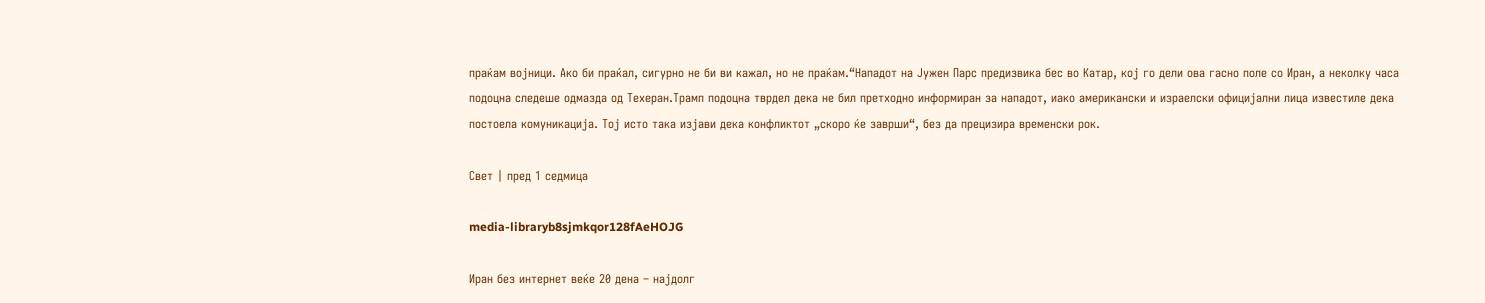праќам војници. Ако би праќал, сигурно не би ви кажал, но не праќам.“Нападот на Јужен Парс предизвика бес во Катар, кој го дели ова гасно поле со Иран, а неколку часа подоцна следеше одмазда од Техеран.Трамп подоцна тврдел дека не бил претходно информиран за нападот, иако американски и израелски официјални лица известиле дека постоела комуникација. Тој исто така изјави дека конфликтот „скоро ќе заврши“, без да прецизира временски рок.

Свет | пред 1 седмица

media-libraryb8sjmkqor128fAeHOJG

Иран без интернет веќе 20 дена – најдолг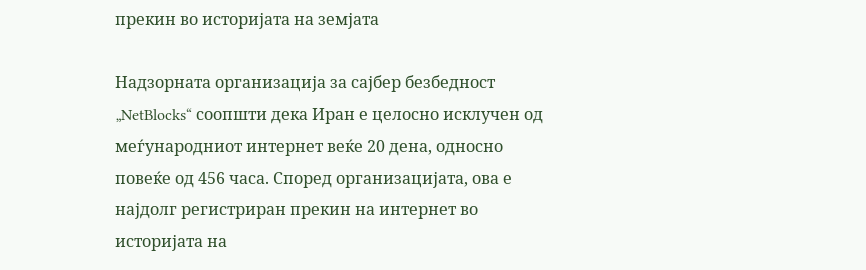прекин во историјата на земјата

Надзорната организација за сајбер безбедност „NetBlocks“ соопшти дека Иран е целосно исклучен од меѓународниот интернет веќе 20 дена, односно повеќе од 456 часа. Според организацијата, ова е најдолг регистриран прекин на интернет во историјата на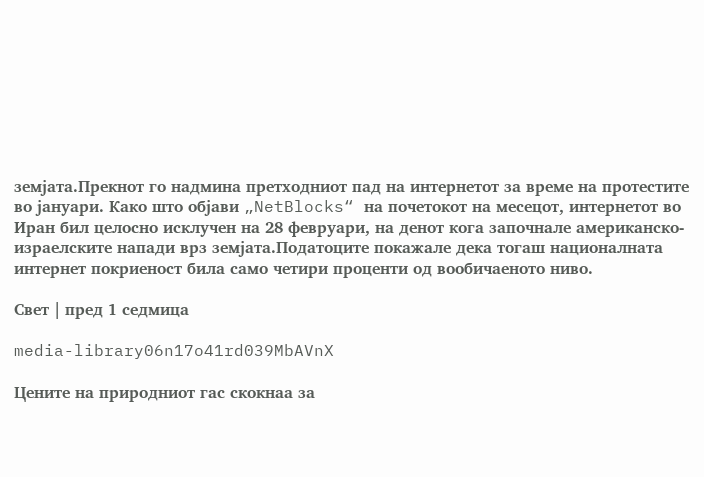земјата.Прекнот го надмина претходниот пад на интернетот за време на протестите во јануари. Како што објави „NetBlocks“ на почетокот на месецот, интернетот во Иран бил целосно исклучен на 28 февруари, на денот кога започнале американско-израелските напади врз земјата.Податоците покажале дека тогаш националната интернет покриеност била само четири проценти од вообичаеното ниво.

Свет | пред 1 седмица

media-library06n17o41rd039MbAVnX

Цените на природниот гас скокнаа за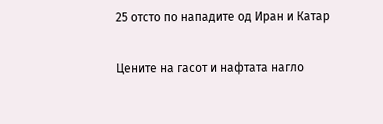25 отсто по нападите од Иран и Катар

Цените на гасот и нафтата нагло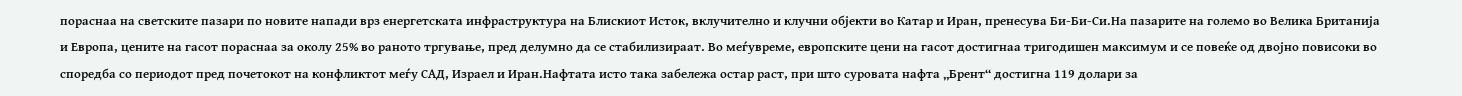пораснаа на светските пазари по новите напади врз енергетската инфраструктура на Блискиот Исток, вклучително и клучни објекти во Катар и Иран, пренесува Би-Би-Си.На пазарите на големо во Велика Британија и Европа, цените на гасот пораснаа за околу 25% во раното тргување, пред делумно да се стабилизираат. Во меѓувреме, европските цени на гасот достигнаа тригодишен максимум и се повеќе од двојно повисоки во споредба со периодот пред почетокот на конфликтот меѓу САД, Израел и Иран.Нафтата исто така забележа остар раст, при што суровата нафта „Брент“ достигна 119 долари за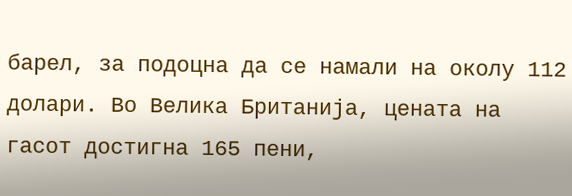барел, за подоцна да се намали на околу 112 долари. Во Велика Британија, цената на гасот достигна 165 пени,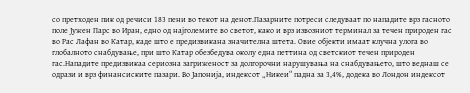со претходен пик од речиси 183 пени во текот на денот.Пазарните потреси следуваат по нападите врз гасното поле Јужен Парс во Иран, едно од најголемите во светот, како и врз извозниот терминал за течен природен гас во Рас Лафан во Катар, каде што е предизвикана значителна штета. Овие објекти имаат клучна улога во глобалното снабдување, при што Катар обезбедува околу една петтина од светскиот течен природен гас.Нападите предизвикаа сериозна загриженост за долгорочни нарушувања на снабдувањето, што веднаш се одрази и врз финансиските пазари. Во Јапонија, индексот „Никеи“ падна за 3,4%, додека во Лондон индексот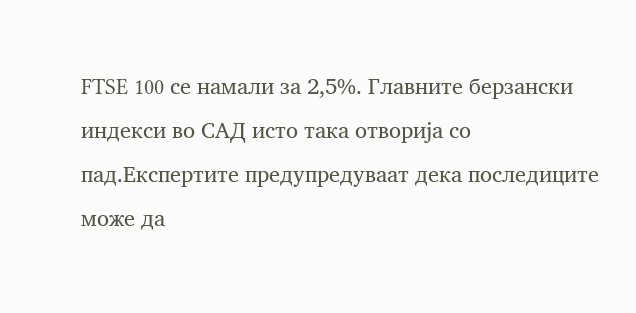FTSE 100 се намали за 2,5%. Главните берзански индекси во САД исто така отворија со пад.Експертите предупредуваат дека последиците може да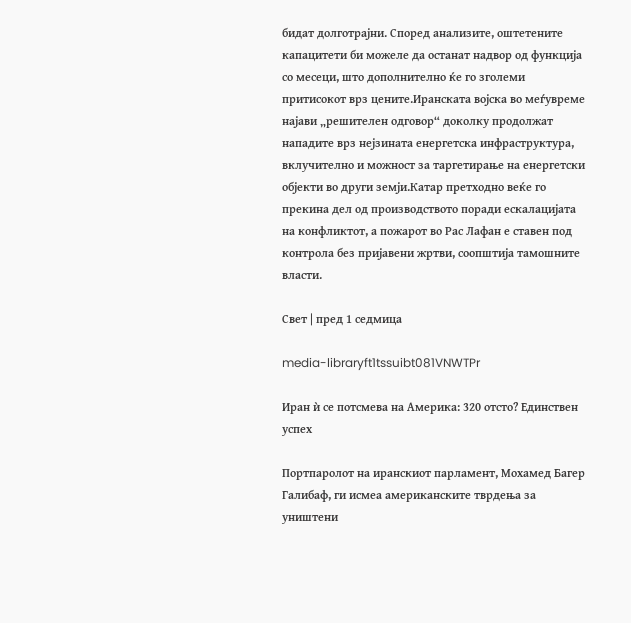бидат долготрајни. Според анализите, оштетените капацитети би можеле да останат надвор од функција со месеци, што дополнително ќе го зголеми притисокот врз цените.Иранската војска во меѓувреме најави „решителен одговор“ доколку продолжат нападите врз нејзината енергетска инфраструктура, вклучително и можност за таргетирање на енергетски објекти во други земји.Катар претходно веќе го прекина дел од производството поради ескалацијата на конфликтот, а пожарот во Рас Лафан е ставен под контрола без пријавени жртви, соопштија тамошните власти.

Свет | пред 1 седмица

media-libraryft1tssuibt081VNWTPr

Иран ѝ се потсмева на Америка: 320 отсто? Единствен успех

Портпаролот на иранскиот парламент, Мохамед Багер Галибаф, ги исмеа американските тврдења за уништени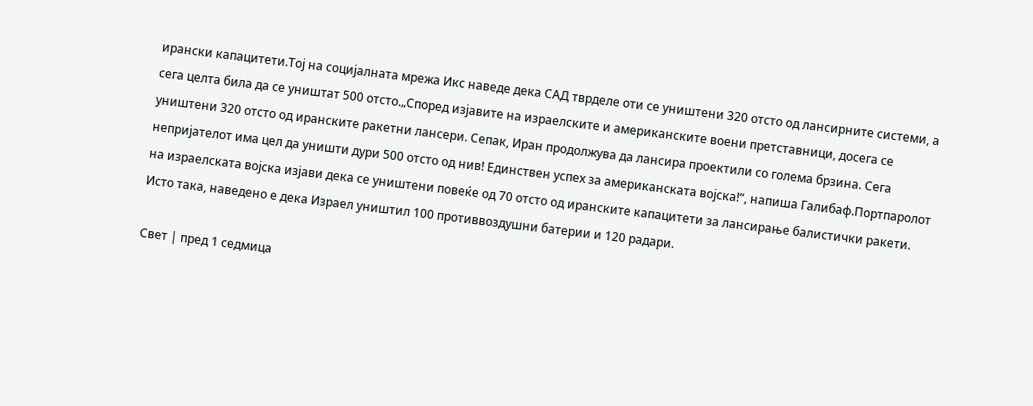ирански капацитети.Тој на социјалната мрежа Икс наведе дека САД тврделе оти се уништени 320 отсто од лансирните системи, а сега целта била да се уништат 500 отсто.„Според изјавите на израелските и американските воени претставници, досега се уништени 320 отсто од иранските ракетни лансери. Сепак, Иран продолжува да лансира проектили со голема брзина. Сега непријателот има цел да уништи дури 500 отсто од нив! Единствен успех за американската војска!“, напиша Галибаф.Портпаролот на израелската војска изјави дека се уништени повеќе од 70 отсто од иранските капацитети за лансирање балистички ракети. Исто така, наведено е дека Израел уништил 100 противвоздушни батерии и 120 радари.

Свет | пред 1 седмица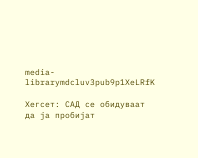media-librarymdcluv3pub9p1XeLRfK

Хегсет: САД се обидуваат да ја пробијат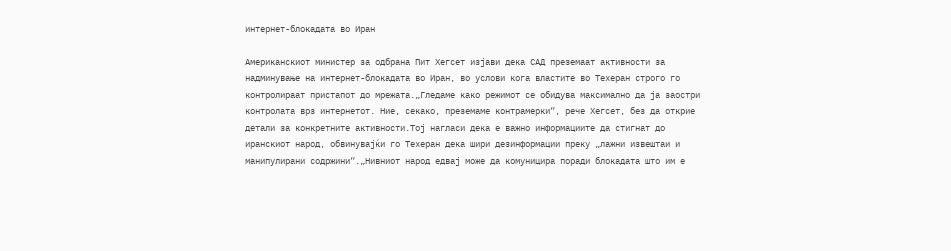интернет-блокадата во Иран

Американскиот министер за одбрана Пит Хегсет изјави дека САД преземаат активности за надминување на интернет-блокадата во Иран, во услови кога властите во Техеран строго го контролираат пристапот до мрежата.„Гледаме како режимот се обидува максимално да ја заостри контролата врз интернетот. Ние, секако, преземаме контрамерки“, рече Хегсет, без да открие детали за конкретните активности.Тој нагласи дека е важно информациите да стигнат до иранскиот народ, обвинувајќи го Техеран дека шири дезинформации преку „лажни извештаи и манипулирани содржини“.„Нивниот народ едвај може да комуницира поради блокадата што им е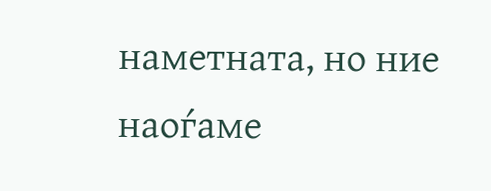наметната, но ние наоѓаме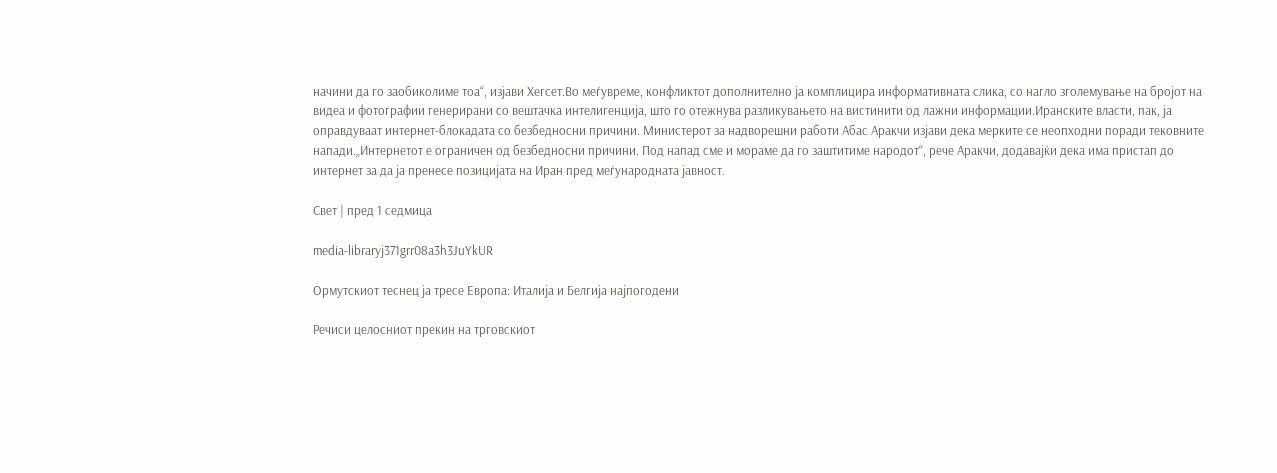начини да го заобиколиме тоа“, изјави Хегсет.Во меѓувреме, конфликтот дополнително ја комплицира информативната слика, со нагло зголемување на бројот на видеа и фотографии генерирани со вештачка интелигенција, што го отежнува разликувањето на вистинити од лажни информации.Иранските власти, пак, ја оправдуваат интернет-блокадата со безбедносни причини. Министерот за надворешни работи Абас Аракчи изјави дека мерките се неопходни поради тековните напади.„Интернетот е ограничен од безбедносни причини. Под напад сме и мораме да го заштитиме народот“, рече Аракчи, додавајќи дека има пристап до интернет за да ја пренесе позицијата на Иран пред меѓународната јавност.

Свет | пред 1 седмица

media-libraryj371grr08a3h3JuYkUR

Ормутскиот теснец ја тресе Европа: Италија и Белгија најпогодени

Речиси целосниот прекин на трговскиот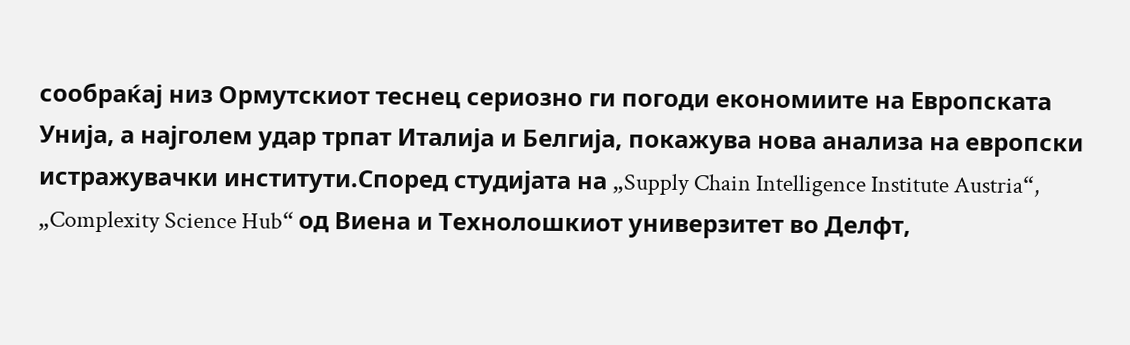сообраќај низ Ормутскиот теснец сериозно ги погоди економиите на Европската Унија, а најголем удар трпат Италија и Белгија, покажува нова анализа на европски истражувачки институти.Според студијата на „Supply Chain Intelligence Institute Austria“, „Complexity Science Hub“ од Виена и Технолошкиот универзитет во Делфт,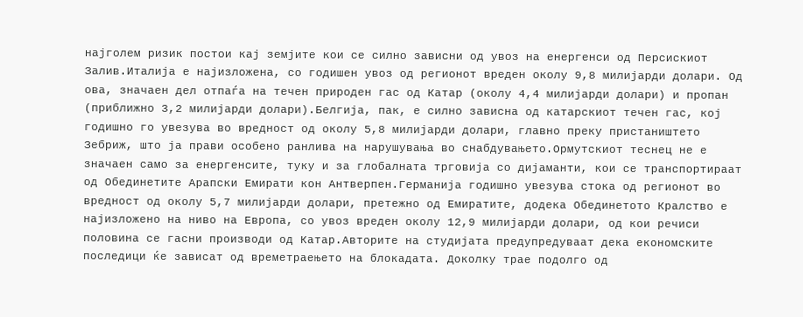најголем ризик постои кај земјите кои се силно зависни од увоз на енергенси од Персискиот Залив.Италија е најизложена, со годишен увоз од регионот вреден околу 9,8 милијарди долари. Од ова, значаен дел отпаѓа на течен природен гас од Катар (околу 4,4 милијарди долари) и пропан (приближно 3,2 милијарди долари).Белгија, пак, е силно зависна од катарскиот течен гас, кој годишно го увезува во вредност од околу 5,8 милијарди долари, главно преку пристаништето Зебриж, што ја прави особено ранлива на нарушувања во снабдувањето.Ормутскиот теснец не е значаен само за енергенсите, туку и за глобалната трговија со дијаманти, кои се транспортираат од Обединетите Арапски Емирати кон Антверпен.Германија годишно увезува стока од регионот во вредност од околу 5,7 милијарди долари, претежно од Емиратите, додека Обединетото Кралство е најизложено на ниво на Европа, со увоз вреден околу 12,9 милијарди долари, од кои речиси половина се гасни производи од Катар.Авторите на студијата предупредуваат дека економските последици ќе зависат од времетраењето на блокадата. Доколку трае подолго од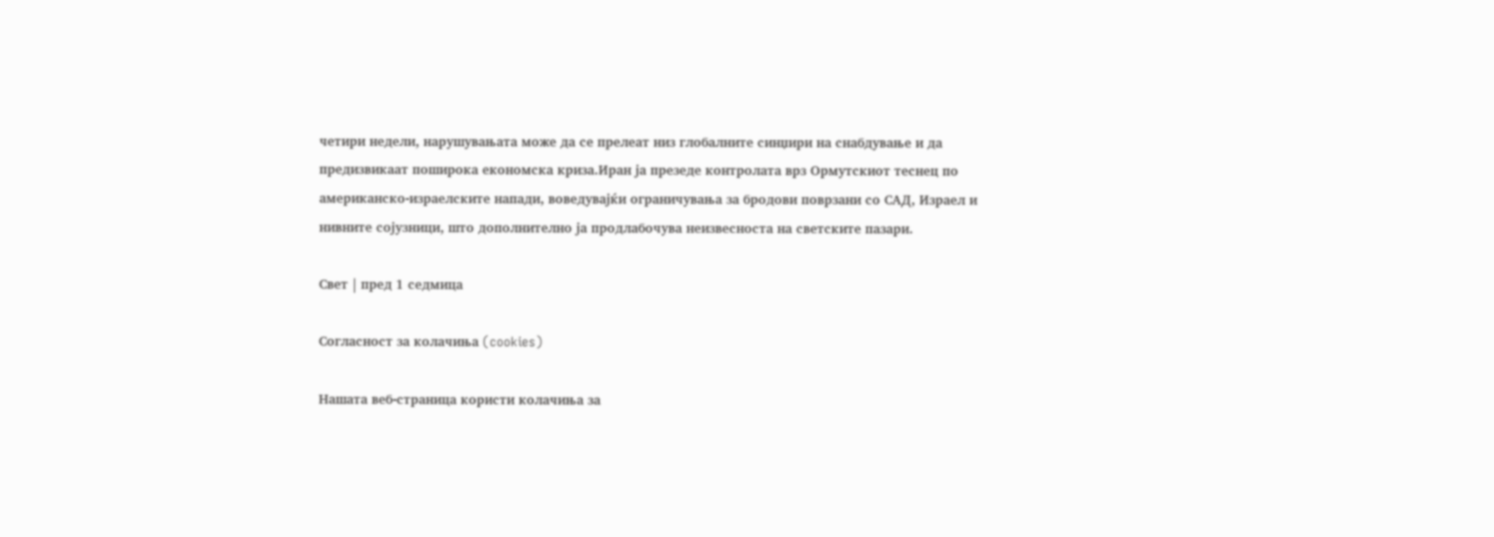четири недели, нарушувањата може да се прелеат низ глобалните синџири на снабдување и да предизвикаат поширока економска криза.Иран ја презеде контролата врз Ормутскиот теснец по американско-израелските напади, воведувајќи ограничувања за бродови поврзани со САД, Израел и нивните сојузници, што дополнително ја продлабочува неизвесноста на светските пазари.

Свет | пред 1 седмица

Согласност за колачиња (cookies)

Нашата веб-страница користи колачиња за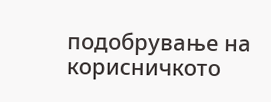подобрување на корисничкото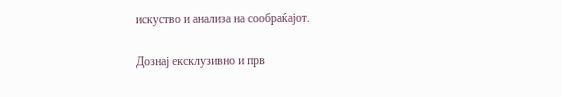искуство и анализа на сообраќајот.

Дознај ексклузивно и прв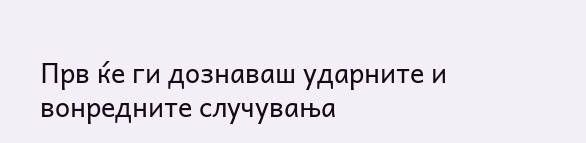Прв ќе ги дознаваш ударните и вонредните случувања